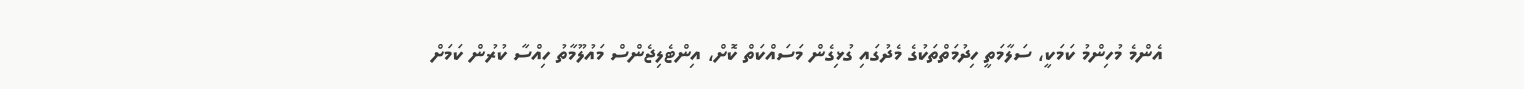އެންމެ މުހިންމު ކަމަކީ، ސަލާމަތީ ހިދުމަތްތަކުގެ މެދުގައި ގުޅިގެން މަސައްކަތް ކޮށް، އިންޓެލިޖެންސް މައުލޫމާތު ހިއްސާ ކުރުން ކަމަށް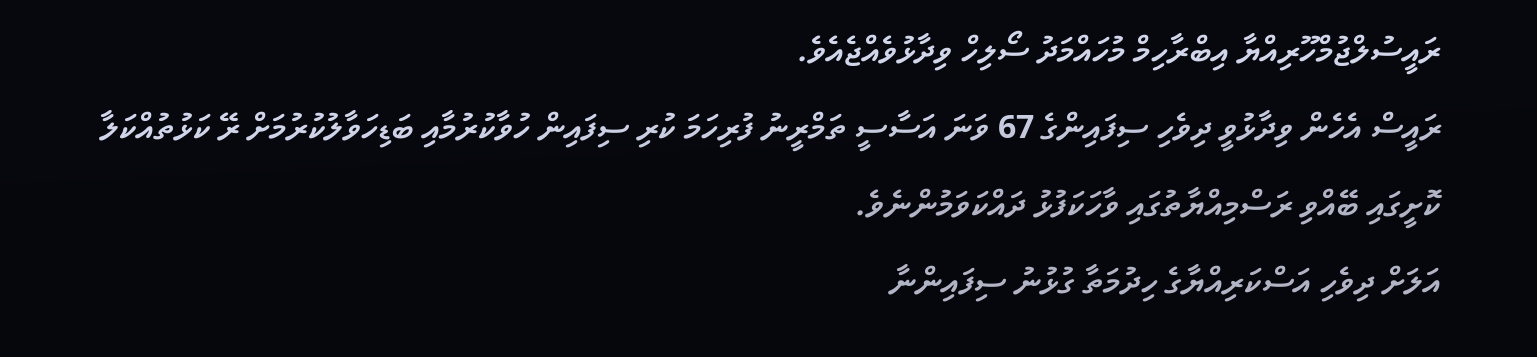ރައީސުލްޖުމްހޫރިއްޔާ އިބްރާހިމް މުހައްމަދު ސޯލިހް ވިދާޅުވެއްޖެއެވެ.
ރައީސް އެހެން ވިދާޅުވީ ދިވެހި ސިފައިންގެ 67 ވަނަ އަސާސީ ތަމްރީނު ފުރިހަމަ ކުރި ސިފައިން ހުވާކުރުމާއި ބަޑިހަވާލުކުރުމަށް ރޭ ކަޅުތުއްކަލާ ކޮށީގައި ބޭއްވި ރަސްމިއްޔާތުގައި ވާހަކަފުޅު ދައްކަވަމުންނެވެ.
އަލަށް ދިވެހި އަސްކަރިއްޔާގެ ހިދުމަތާ ގުޅުނު ސިފައިންނާ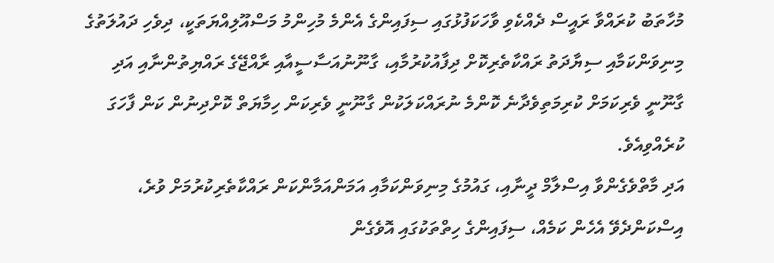މުހާތަބު ކުރައްވާ ރައީސް ދެއްކެވި ވާހަކަފުޅުގައި ސިފައިންގެ އެންމެ މުހިންމު މަސްއޫލިއްޔަތަކީ، ދިވެހި ދައުލަތުގެ މިނިވަންކަމާއި ސިޔާދަތު ރައްކާތެރިކޮށް ދިފާއުކުރުމާއި، ގާނޫނުއަސާސީއާއި ރާއްޖޭގެ ރައްޔިތުންނާއި އަދި ގާނޫނީ ވެރިކަމަށް ކުރިމަތިވެދާނެ ކޮންމެ ނުރައްކަލަކުން ގާނޫނީ ވެރިކަން ހިމާޔަތް ކޮށްދިނުން ކަން ފާހަގަ ކުރެއްވިއެވެ.
އަދި މާތްވެގެންވާ އިސްލާމް ދީނާއި، ގައުމުގެ މިނިވަންކަމާއި އަމަންއަމާންކަން ރައްކާތެރިކުރުމަށް ވުރެ، އިސްކަންދެވޭ އެހެން ކަމެއް، ސިފައިންގެ ހިތްތަކުގައި އޮވެގެން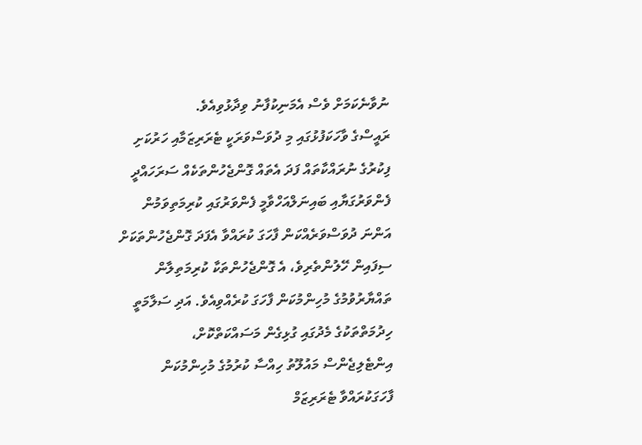ނުވާނެކަމަށް ވެސް އެމަނިކުފާނު ވިދާޅުވިއެވެ.
ރައީސްގެ ވާހަކަފުޅުގައި މި ދުވަސްވަރަކީ ޓެރަރިޒަމާއި ހަރުކަށި ފިކުރުގެ ނުރައްކާތައް ފަދަ އެތައް ގޮންޖެހުންތަކެއް ސަރަހައްދީ ފެންވަރުގަޔާއި ބައިނަލްއަހްވާމީ ފެންވަރުގައި ކުރިމަތިވަމުން އަންނަ ދުވަސްވަރެއްކަން ފާހަގަ ކުރައްވާ އެފަދަ ގޮންޖެހުންތަކަށް ސިފައިން ހޭލުންތެރިވެ، އެ ގޮންޖެހުންތަކާ ކުރިމަތިލާން ތައްޔާރުވުމުގެ މުހިންމުކަން ފާހަގަ ކުރެއްވިއެވެ. އަދި ސަލާމަތީ ހިދުމަތްތަކުގެ މެދުގައި ގުޅިގެން މަސައްކަތްކޮށް، އިންޓެލިޖެންސް މައުލޫތު ހިއްސާ ކުރުމުގެ މުހިންމުކަން ފާހަގަކުރައްވާ ޓެރަރިޒަމް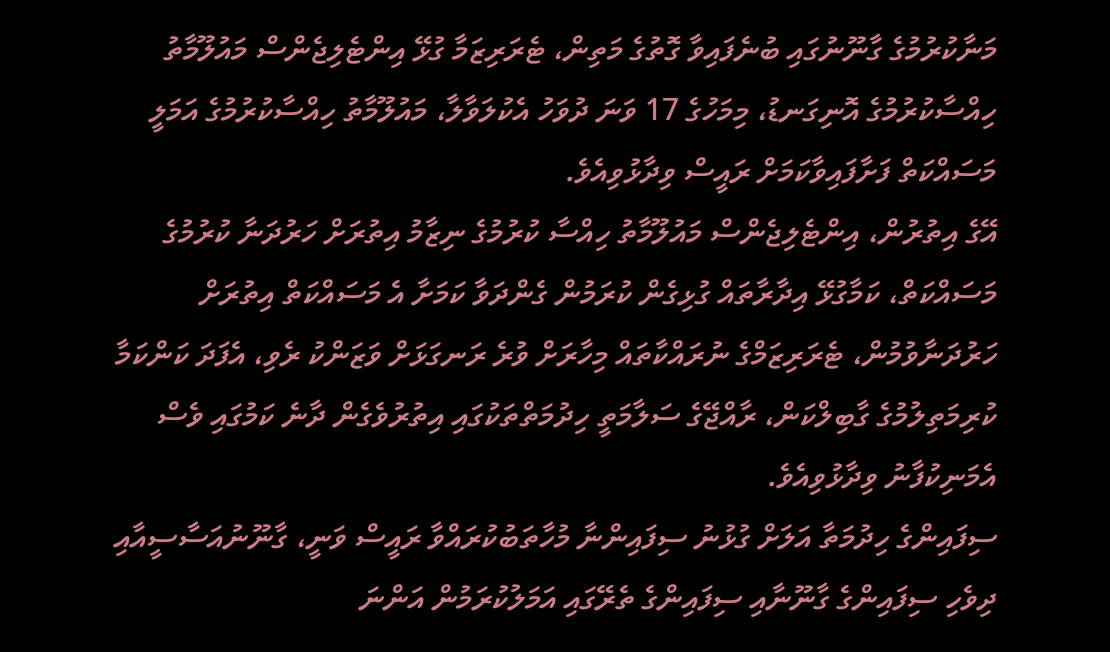މަނާކުރުމުގެ ގާނޫނުގައި ބުނެފައިވާ ގޮތުގެ މަތިން، ޓެރަރިޒަމާ ގުޅޭ އިންޓެލިޖެންސް މައުލޫމާތު ހިއްސާކުރުމުގެ އޮނިގަނޑު، މިމަހުގެ 17 ވަނަ ދުވަހު އެކުލަވާލާ، މައުލޫމާތު ހިއްސާކުރުމުގެ އަމަލީ މަސައްކަތް ފަށާފައިވާކަމަށް ރައީސް ވިދާޅުވިއެވެ.
އޭގެ އިތުރުން، އިންޓެލިޖެންސް މައުލޫމާތު ހިއްސާ ކުރުމުގެ ނިޒާމު އިތުރަށް ހަރުދަނާ ކުރުމުގެ މަސައްކަތް، ކަމާގުޅޭ އިދާރާތައް ގުޅިގެން ކުރަމުން ގެންދަވާ ކަމަށާ އެ މަސައްކަތް އިތުރަށް ހަރުދަނާވުމުން، ޓެރަރިޒަމްގެ ނުރައްކާތައް މިހާރަށް ވުރެ ރަނގަޅަށް ވަޒަންކު ރެވި، އެފަދަ ކަންކަމާ ކުރިމަތިލުމުގެ ގާބިލްކަން، ރާއްޖޭގެ ސަލާމަތީ ހިދުމަތްތަކުގައި އިތުރުވެގެން ދާނެ ކަމުގައި ވެސް އެމަނިކުފާނު ވިދާޅުވިއެވެ.
ސިފައިންގެ ހިދުމަތާ އަލަށް ގުޅުނު ސިފައިންނާ މުހާތަބުކުރައްވާ ރައީސް ވަނީ، ގާނޫނުއަސާސީއާއި ދިވެހި ސިފައިންގެ ގާނޫނާއި ސިފައިންގެ ތެރޭގައި އަމަލުކުރަމުން އަންނަ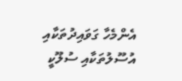އެންމެހާ ގަވައިދުތަކާއި އުސޫލުތަކާއި ސުލޫކީ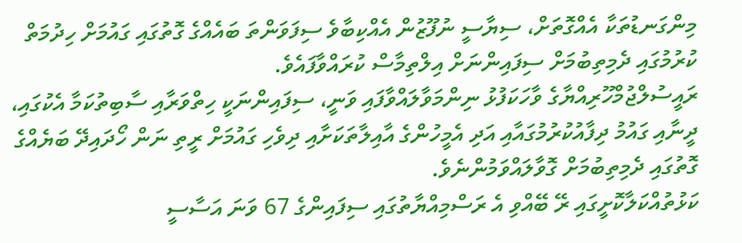މިންގަނޑުތަކާ އެއްގޮތަށް، ސިޔާސީ ނުފޫޒުން އެއްކިބާވެ ސިފަވަންތަ ބައެއްގެ ގޮތުގައި ގައުމަށް ހިދުމަތް ކުރުމުގައި ދެމިތިބުމަށް ސިފައިންނަށް އިލްތިމާސް ކުރައްވާފައެވެ.
ރައީސުލްޖުމްހޫރިއްޔާގެ ވާހަކަފުޅު ނިންމަވާލައްވާފައި ވަނީ، ސިފައިންނަކީ ހިތްވަރާއި ސާބިތުކަމާ އެކުގައި، ދީނާއި ގައުމު ދިފާއުކުރުމުގައާއި އަދި އެމީހުންގެ އާއިލާތަކަށާއި ދިވެހި ގައުމަށް ރީތި ނަން ހޯދައިދޭ ބަޔެއްގެ ގޮތުގައި ދެމިތިބުމަށް ގޮވާލައްވަމުންނެވެ.
ކަޅުތުއްކަލާކޮށީގައި ރޭ ބޭއްވި އެ ރަސްމިއްޔާތުގައި ސިފައިންގެ 67 ވަނަ އަސާސީ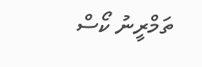ތަމްރީނު ކޯސް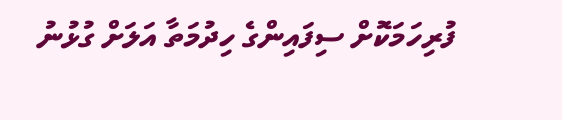ފުރިހަމަކޮށް ސިފައިންގެ ހިދުމަތާ އަލަށް ގުޅުނު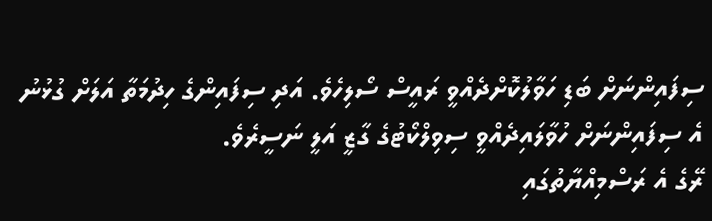ސިފައިންނަށް ބަޑި ހަވާލުކޮށްދެއްވީ ރައީސް ސޯލިހެވެ. އަދި ސިފައިންގެ ހިދުމަތާ އަލަށް ގުޅުނު އެ ސިފައިންނަށް ހުވާލައިދެއްވީ ސިވިލްކޯޓުގެ ގާޒީ އަލީ ނަސީރެވެ.
ރޭގެ އެ ރަސްމިއްޔާތުގައި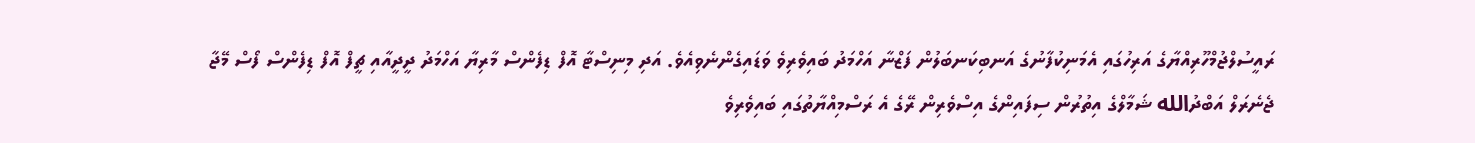ރައީސުލްޖުމްހޫރިއްޔާގެ އަރިހުގައި އެމަނިކުފާނުގެ އަނބިކަނބަލުން ފަޒްނާ އަހްމަދު ބައިވެރިވެ ވަޑައިގެންނެވިއެވެ. އަދި މިނިސްޓާ އޮފް ޑިފެންސް މާރިޔާ އަހްމަދު ދީދީއާއި ޗީފް އޮފް ޑިފެންސް ފޯސް މޭޖާ ޖެނެރަލް އަބްދުالله ޝަމާލްގެ އިތުރުން ސިފައިންގެ އިސްވެރިން ރޭގެ އެ ރަސްމިއްޔާތުގައި ބައިވެރިވެ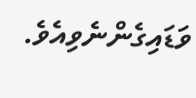ވަޑައިގެންނެވިއެވެ.